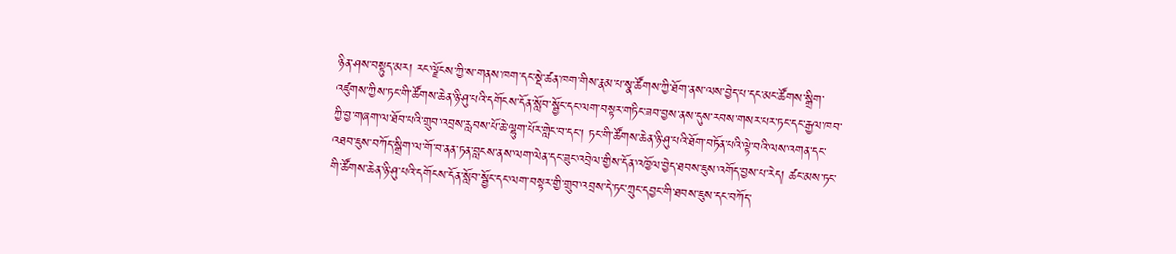ཉིན་ཤས་བསྟུད་མར། རང་ལྗོངས་ཀྱི་ས་གནས་ཁག་དང་སྡེ་ཚན་ཁག་གིས་རྣམ་པ་སྣ་ཚོགས་ཀྱི་ཐོག་ནས་ལས་བྱེད་པ་དང་མང་ཚོགས་སྒྲིག་འཛུགས་ཀྱིས་ཏང་གི་ཚོགས་ཆེན་ཉི་ཤུ་པའི་དགོངས་དོན་སློབ་སྦྱོང་དང་ལག་བསྟར་གཏིང་ཟབ་བྱས་ནས་དུས་རབས་གསར་པར་ཏང་དང་རྒྱལ་ཁབ་ཀྱི་བྱ་གཞག་ལ་ཐོབ་པའི་གྲུབ་འབྲས་རླབས་པོ་ཆེ་ལྷུག་པོར་གླེང་བ་དང་། ཏང་གི་ཚོགས་ཆེན་ཉི་ཤུ་པའི་ཐོག་བཏོན་པའི་ལྟེ་བའི་ལས་འགན་དང་འཐབ་ཇུས་བཀོད་སྒྲིག་ལ་གོ་བ་ནན་ཏན་བླངས་ནས་ལག་ལེན་དང་ཟུང་འབྲེལ་གྱིས་དོན་འཁྱོལ་བྱེད་ཐབས་ཇུས་འགོད་བྱས་པ་རེད། ཚང་མས་ཏང་གི་ཚོགས་ཆེན་ཉི་ཤུ་པའི་དགོངས་དོན་སློབ་སྦྱོང་དང་ལག་བསྟར་གྱི་གྲུབ་འབྲས་དེ་ཏང་ཀྲུང་དབྱང་གི་ཐབས་ཇུས་དང་བཀོད་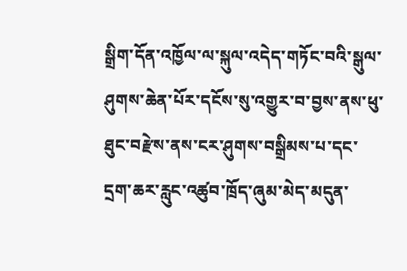སྒྲིག་དོན་འཁྱོལ་ལ་སྐུལ་འདེད་གཏོང་བའི་སྒུལ་ཤུགས་ཆེན་པོར་དངོས་སུ་འགྱུར་བ་བྱས་ནས་ཕུ་ཐུང་བརྫེས་ནས་ངར་ཤུགས་བསྒྲིམས་པ་དང་དྲག་ཆར་རླུང་འཚུབ་ཁྲོད་ཞུམ་མེད་མདུན་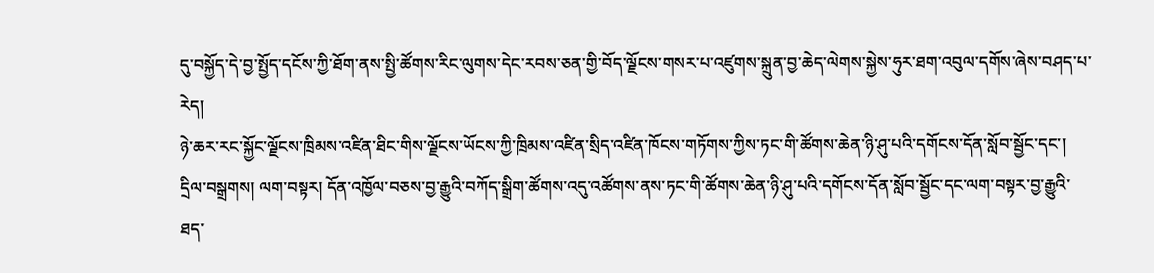དུ་བསྐྱོད་དེ་བྱ་སྤྱོད་དངོས་ཀྱི་ཐོག་ནས་སྤྱི་ཚོགས་རིང་ལུགས་དེང་རབས་ཅན་གྱི་བོད་ལྗོངས་གསར་པ་འཛུགས་སྐྲུན་བྱ་ཆེད་ལེགས་སྐྱེས་ཧུར་ཐག་འབུལ་དགོས་ཞེས་བཤད་པ་རེད།
ཉེ་ཆར་རང་སྐྱོང་ལྗོངས་ཁྲིམས་འཛིན་ཐིང་གིས་ལྗོངས་ཡོངས་ཀྱི་ཁྲིམས་འཛིན་སྲིད་འཛིན་ཁོངས་གཏོགས་ཀྱིས་ཏང་གི་ཚོགས་ཆེན་ཉི་ཤུ་པའི་དགོངས་དོན་སློབ་སྦྱོང་དང་། དྲིལ་བསྒྲགས། ལག་བསྟར། དོན་འཁྱོལ་བཅས་བྱ་རྒྱུའི་བཀོད་སྒྲིག་ཚོགས་འདུ་འཚོགས་ནས་ཏང་གི་ཚོགས་ཆེན་ཉི་ཤུ་པའི་དགོངས་དོན་སློབ་སྦྱོང་དང་ལག་བསྟར་བྱ་རྒྱུའི་ཐད་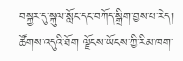བསྐྱར་དུ་སྐུལ་སློང་དང་བཀོད་སྒྲིག་བྱས་པ་རེད། ཚོགས་འདུའི་ཐོག ལྗོངས་ཡོངས་ཀྱི་རིམ་ཁག་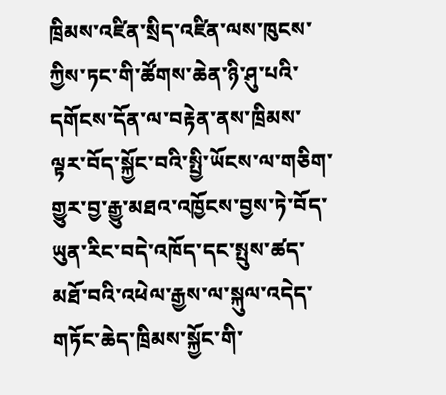ཁྲིམས་འཛིན་སྲིད་འཛིན་ལས་ཁུངས་ཀྱིས་ཏང་གི་ཚོགས་ཆེན་ཉི་ཤུ་པའི་དགོངས་དོན་ལ་བརྟེན་ནས་ཁྲིམས་ལྟར་བོད་སྐྱོང་བའི་སྤྱི་ཡོངས་ལ་གཅིག་གྱུར་བྱ་རྒྱུ་མཐའ་འཁྱོངས་བྱས་ཏེ་བོད་ཡུན་རིང་བདེ་འཁོད་དང་སྤུས་ཚད་མཐོ་བའི་འཕེལ་རྒྱས་ལ་སྐུལ་འདེད་གཏོང་ཆེད་ཁྲིམས་སྐྱོང་གི་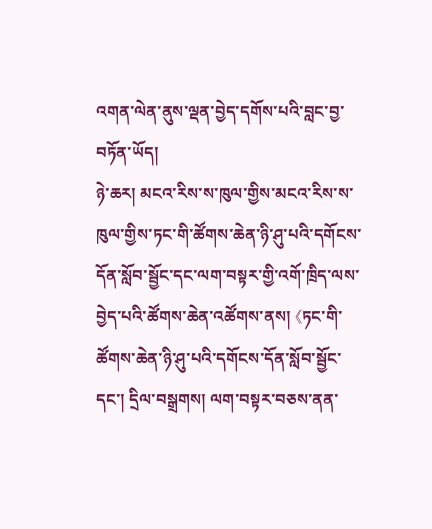འགན་ལེན་ནུས་ལྡན་བྱེད་དགོས་པའི་བླང་བྱ་བཏོན་ཡོད།
ཉེ་ཆར། མངའ་རིས་ས་ཁུལ་གྱིས་མངའ་རིས་ས་ཁུལ་གྱིས་ཏང་གི་ཚོགས་ཆེན་ཉི་ཤུ་པའི་དགོངས་དོན་སློབ་སྦྱོང་དང་ལག་བསྟར་གྱི་འགོ་ཁྲིད་ལས་བྱེད་པའི་ཚོགས་ཆེན་འཚོགས་ནས། 《ཏང་གི་ཚོགས་ཆེན་ཉི་ཤུ་པའི་དགོངས་དོན་སློབ་སྦྱོང་དང་། དྲིལ་བསྒྲགས། ལག་བསྟར་བཅས་ནན་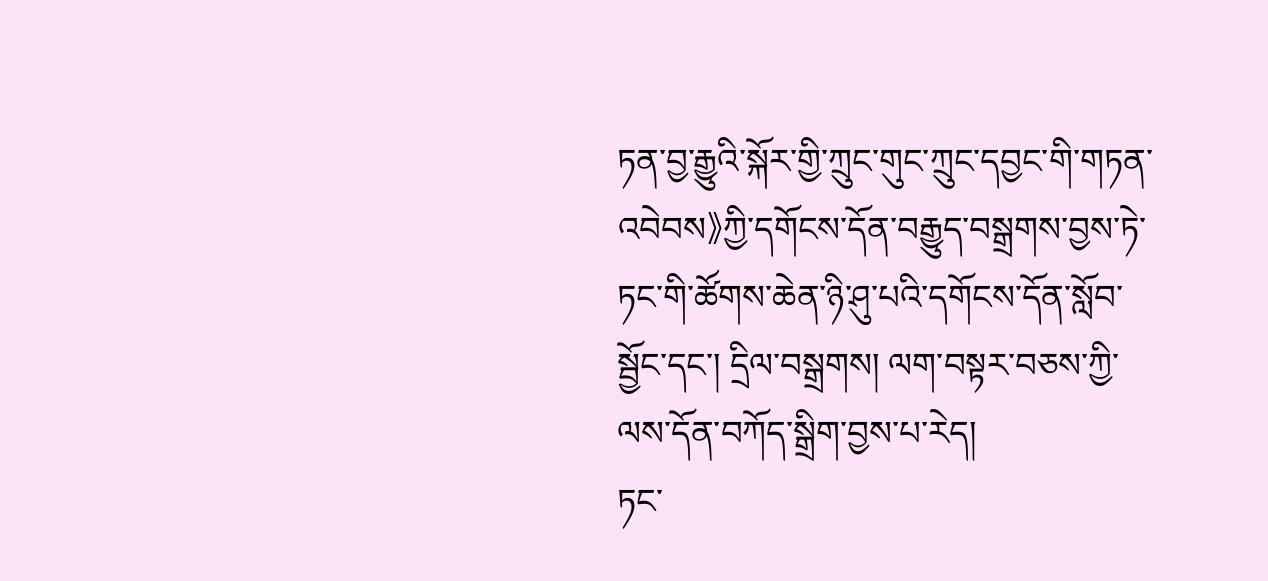ཏན་བྱ་རྒྱུའི་སྐོར་གྱི་ཀྲུང་གུང་ཀྲུང་དབྱང་གི་གཏན་འབེབས》ཀྱི་དགོངས་དོན་བརྒྱུད་བསྒྲགས་བྱས་ཏེ་ཏང་གི་ཚོགས་ཆེན་ཉི་ཤུ་པའི་དགོངས་དོན་སློབ་སྦྱོང་དང་། དྲིལ་བསྒྲགས། ལག་བསྟར་བཅས་ཀྱི་ལས་དོན་བཀོད་སྒྲིག་བྱས་པ་རེད།
ཏང་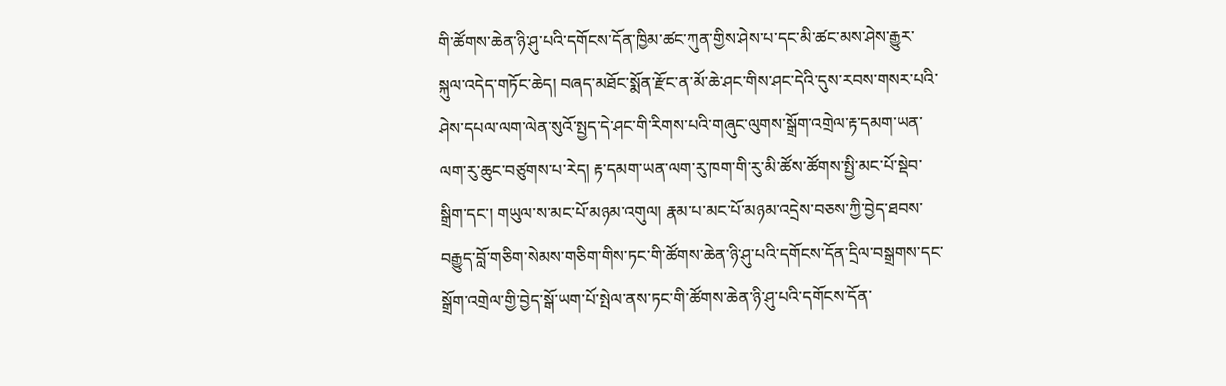གི་ཚོགས་ཆེན་ཉི་ཤུ་པའི་དགོངས་དོན་ཁྱིམ་ཚང་ཀུན་གྱིས་ཤེས་པ་དང་མི་ཚང་མས་ཤེས་རྒྱུར་སྐུལ་འདེད་གཏོང་ཆེད། བཞད་མཐོང་སྨོན་རྫོང་ན་མོ་ཆེ་ཤང་གིས་ཤང་དེའི་དུས་རབས་གསར་པའི་ཤེས་དཔལ་ལག་ལེན་སུའོ་སྤྱད་དེ་ཤང་གི་རིགས་པའི་གཞུང་ལུགས་སྒྲོག་འགྲེལ་རྟ་དམག་ཡན་ལག་རུ་ཆུང་བཙུགས་པ་རེད། རྟ་དམག་ཡན་ལག་རུ་ཁག་གི་རུ་མི་ཚོས་ཚོགས་སྤྱི་མང་པོ་སྡེབ་སྒྲིག་དང་། གཡུལ་ས་མང་པོ་མཉམ་འགུལ། རྣམ་པ་མང་པོ་མཉམ་འདྲེས་བཅས་ཀྱི་བྱེད་ཐབས་བརྒྱུད་བློ་གཅིག་སེམས་གཅིག་གིས་ཏང་གི་ཚོགས་ཆེན་ཉི་ཤུ་པའི་དགོངས་དོན་དྲིལ་བསྒྲགས་དང་སྒྲོག་འགྲེལ་གྱི་བྱེད་སྒོ་ཡག་པོ་སྤེལ་ནས་ཏང་གི་ཚོགས་ཆེན་ཉི་ཤུ་པའི་དགོངས་དོན་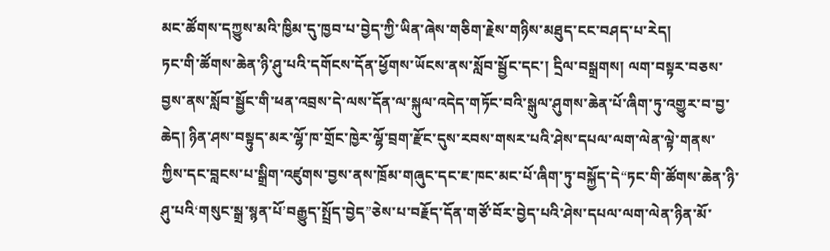མང་ཚོགས་དཀྱུས་མའི་ཁྱིམ་དུ་ཁྱབ་པ་བྱེད་ཀྱི་ཡིན་ཞེས་གཅིག་རྗེས་གཉིས་མཐུད་ངང་བཤད་པ་རེད།
ཏང་གི་ཚོགས་ཆེན་ཉི་ཤུ་པའི་དགོངས་དོན་ཕྱོགས་ཡོངས་ནས་སློབ་སྦྱོང་དང་། དྲིལ་བསྒྲགས། ལག་བསྟར་བཅས་བྱས་ནས་སློབ་སྦྱོང་གི་ཕན་འབྲས་དེ་ལས་དོན་ལ་སྐུལ་འདེད་གཏོང་བའི་སྒུལ་ཤུགས་ཆེན་པོ་ཞིག་ཏུ་འགྱུར་བ་བྱ་ཆེད། ཉིན་ཤས་བསྟུད་མར་ལྷོ་ཁ་གྲོང་ཁྱེར་ལྷོ་བྲག་རྫོང་དུས་རབས་གསར་པའི་ཤེས་དཔལ་ལག་ལེན་ལྟེ་གནས་ཀྱིས་དང་བླངས་པ་སྒྲིག་འཛུགས་བྱས་ནས་ཁྲོམ་གཞུང་དང་ཇ་ཁང་མང་པོ་ཞིག་ཏུ་བསྐྱོད་དེ“ཏང་གི་ཚོགས་ཆེན་ཉི་ཤུ་པའི‘གསུང་སྒྲ་སྙན་པོ’བརྒྱུད་སྤྲོད་བྱེད”ཅེས་པ་བརྗོད་དོན་གཙོ་བོར་བྱེད་པའི་ཤེས་དཔལ་ལག་ལེན་ཉིན་མོ་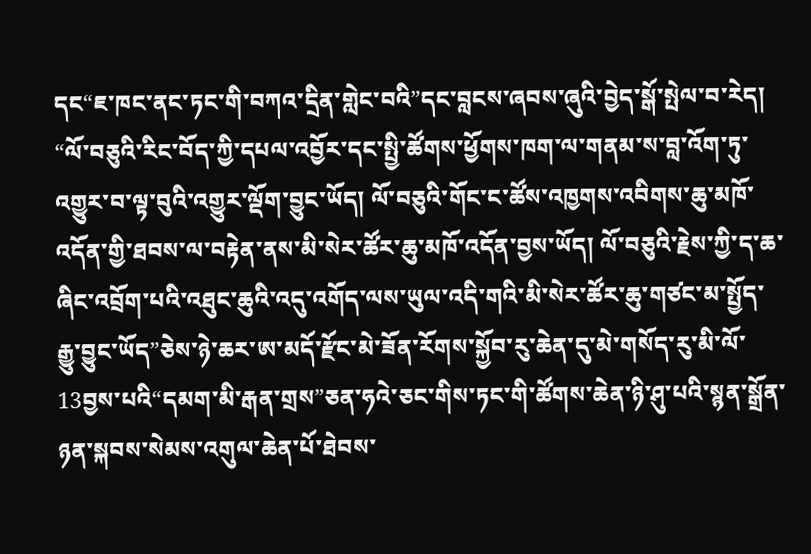དང“ཇ་ཁང་ནང་ཏང་གི་བཀའ་དྲིན་གླེང་བའི”དང་བླངས་ཞབས་ཞུའི་བྱེད་སྒོ་སྤེལ་བ་རེད།
“ལོ་བཅུའི་རིང་བོད་ཀྱི་དཔལ་འབྱོར་དང་སྤྱི་ཚོགས་ཕྱོགས་ཁག་ལ་གནམ་ས་བླ་འོག་ཏུ་འགྱུར་བ་ལྟ་བུའི་འགྱུར་ལྡོག་བྱུང་ཡོད། ལོ་བཅུའི་གོང་ང་ཚོས་འཁྱགས་འབིགས་ཆུ་མཁོ་འདོན་གྱི་ཐབས་ལ་བརྟེན་ནས་མི་སེར་ཚོར་ཆུ་མཁོ་འདོན་བྱས་ཡོད། ལོ་བཅུའི་རྗེས་ཀྱི་ད་ཆ་ཞིང་འབྲོག་པའི་འཐུང་ཆུའི་འདུ་འགོད་ལས་ཡུལ་འདི་གའི་མི་སེར་ཚོར་ཆུ་གཙང་མ་སྤྱོད་རྒྱུ་བྱུང་ཡོད”ཅེས་ཉེ་ཆར་ཨ་མདོ་རྫོང་མེ་ཟོན་རོགས་སྐྱོབ་རུ་ཆེན་དུ་མེ་གསོད་རུ་མི་ལོ་13བྱས་པའི“དམག་མི་རྒན་གྲས”ཅན་ཧའེ་ཅང་གིས་ཏང་གི་ཚོགས་ཆེན་ཉི་ཤུ་པའི་སྙན་སྒྲོན་ཉན་སྐབས་སེམས་འགུལ་ཆེན་པོ་ཐེབས་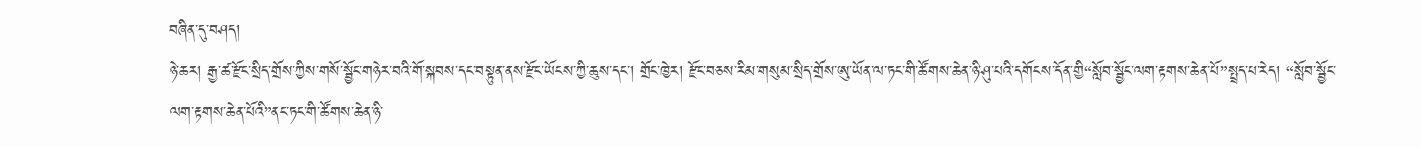བཞིན་དུ་བཤད།
ཉེ་ཆར། རྒྱ་ཚ་རྫོང་སྲིད་གྲོས་ཀྱིས་གསོ་སྦྱོང་གཉེར་བའི་གོ་སྐབས་དང་བསྟུན་ནས་རྫོང་ཡོངས་ཀྱི་ཆུས་དང་། གྲོང་ཁྱེར། རྫོང་བཅས་རིམ་གསུམ་སྲིད་གྲོས་ཨུ་ཡོན་ལ་ཏང་གི་ཚོགས་ཆེན་ཉི་ཤུ་པའི་དགོངས་དོན་གྱི“སློབ་སྦྱོང་ལག་རྟགས་ཆེན་པོ”སྤྲད་པ་རེད། “སློབ་སྦྱོང་ལག་རྟགས་ཆེན་པོའི”ནང་ཏང་གི་ཚོགས་ཆེན་ཉི་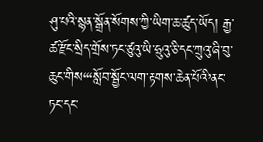ཤུ་པའི་སྙན་སྒྲོན་སོགས་ཀྱི་ཡིག་ཆ་ཚུད་ཡོད། རྒྱ་ཚ་རྫོང་སྲིད་གྲོས་ཏང་ཙུའུ་ཡི་ཧྲུའུ་ཅི་དང་ཀྲུའུ་ཞི་བུ་ཆུང་གིས“‘སློབ་སྦྱོང་ལག་རྟགས་ཆེན་པོའི’ནང་ཏང་དང་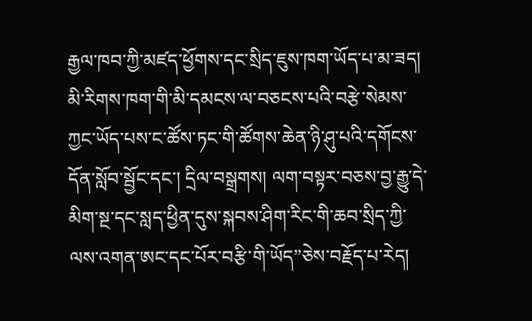རྒྱལ་ཁབ་ཀྱི་མཛད་ཕྱོགས་དང་སྲིད་ཇུས་ཁག་ཡོད་པ་མ་ཟད། མི་རིགས་ཁག་གི་མི་དམངས་ལ་བཅངས་པའི་བརྩེ་སེམས་ཀྱང་ཡོད་པས་ང་ཚོས་ཏང་གི་ཚོགས་ཆེན་ཉི་ཤུ་པའི་དགོངས་དོན་སློབ་སྦྱོང་དང་། དྲིལ་བསྒྲགས། ལག་བསྟར་བཅས་བྱ་རྒྱུ་དེ་མིག་སྔ་དང་སླད་ཕྱིན་དུས་སྐབས་ཤིག་རིང་གི་ཆབ་སྲིད་ཀྱི་ལས་འགན་ཨང་དང་པོར་བརྩི་གི་ཡོད”ཅེས་བརྗོད་པ་རེད།